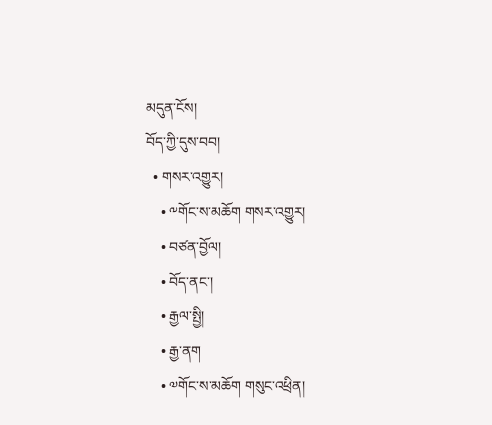མདུན་ངོས།
བོད་ཀྱི་དུས་བབ།
  • གསར་འགྱུར།
    • ༸གོང་ས་མཆོག གསར་འགྱུར།
    • བཙན་བྱོལ།
    • བོད་ནང་།
    • རྒྱལ་སྤྱི།
    • རྒྱ་ནག
    • ༧གོང་ས་མཆོག གསུང་འཕྲིན།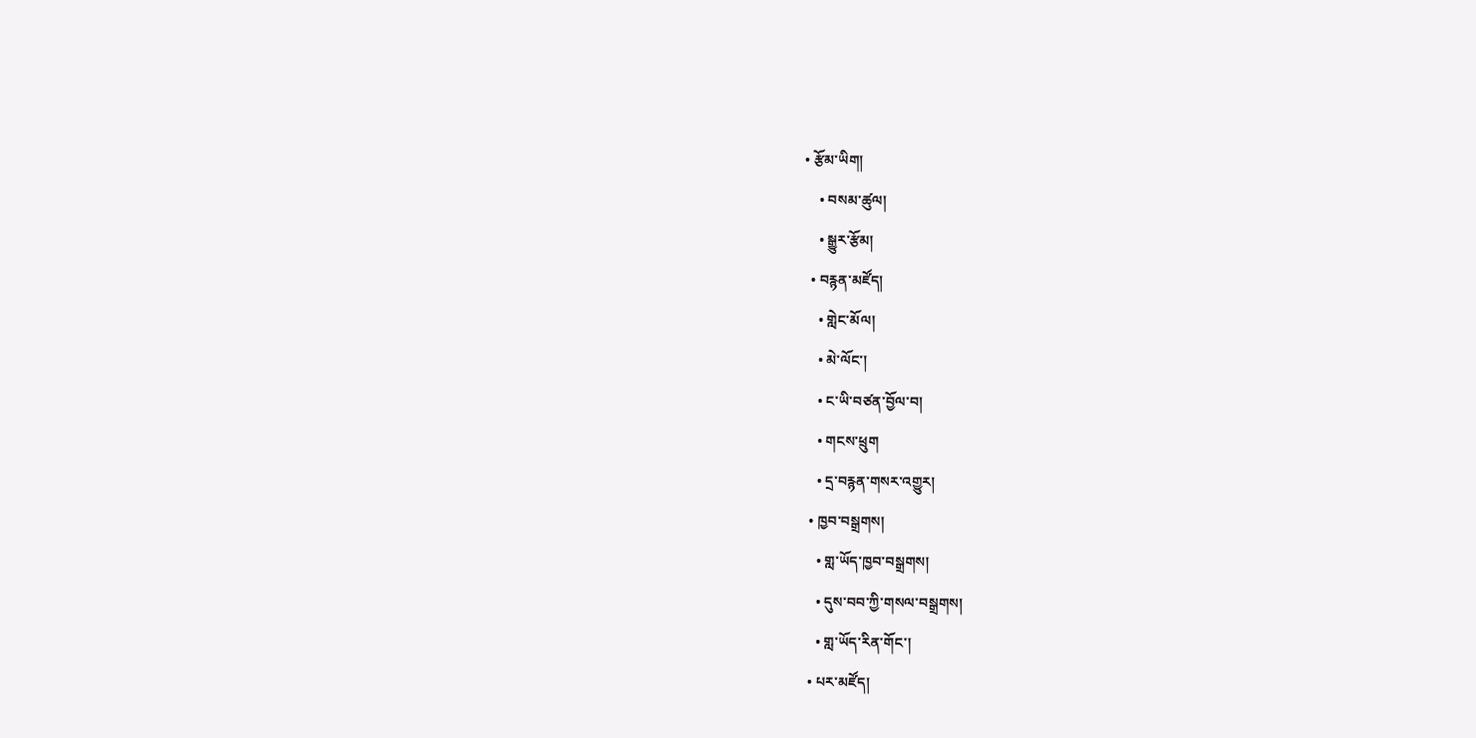• རྩོམ་ཡིག།
    • བསམ་ཚུལ།
    • སྒྱུར་རྩོམ།
  • བརྙན་མཛོད།
    • གླེང་མོལ།
    • མེ་ལོང་།
    • ང་ཡི་བཙན་བྱོལ་བ།
    • གངས་ཕྲུག
    • དྲ་བརྙན་གསར་འགྱུར།
  • ཁྱབ་བསྒྲགས།
    • གླ་ཡོད་ཁྱབ་བསྒྲགས།
    • དུས་བབ་ཀྱི་གསལ་བསྒྲགས།
    • གླ་ཡོད་རིན་གོང་།
  • པར་མཛོད།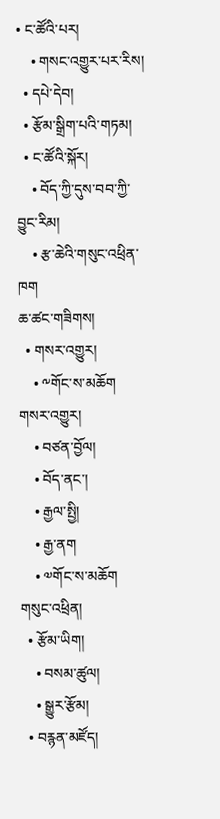• ང་ཚོའི་པར།
    • གསང་འགྱུར་པར་རིས།
  • དཔེ་དེབ།
  • རྩོམ་སྒྲིག་པའི་གཏམ།
  • ང་ཚོའི་སྐོར།
    • བོད་ཀྱི་དུས་བབ་ཀྱི་བྱུང་རིམ།
    • རྩ་ཆེའི་གསུང་འཕྲིན་ཁག
ཆ་ཚང་གཟིགས།
  • གསར་འགྱུར།
    • ༸གོང་ས་མཆོག གསར་འགྱུར།
    • བཙན་བྱོལ།
    • བོད་ནང་།
    • རྒྱལ་སྤྱི།
    • རྒྱ་ནག
    • ༧གོང་ས་མཆོག གསུང་འཕྲིན།
  • རྩོམ་ཡིག།
    • བསམ་ཚུལ།
    • སྒྱུར་རྩོམ།
  • བརྙན་མཛོད།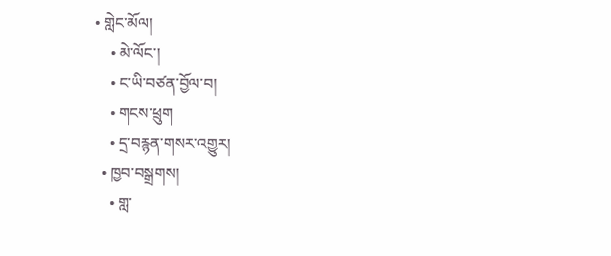• གླེང་མོལ།
    • མེ་ལོང་།
    • ང་ཡི་བཙན་བྱོལ་བ།
    • གངས་ཕྲུག
    • དྲ་བརྙན་གསར་འགྱུར།
  • ཁྱབ་བསྒྲགས།
    • གླ་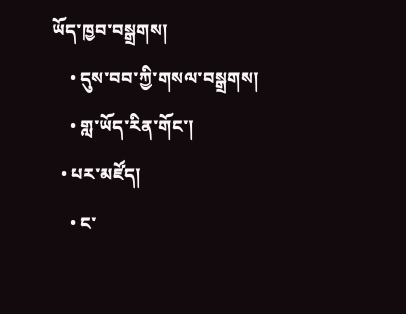ཡོད་ཁྱབ་བསྒྲགས།
    • དུས་བབ་ཀྱི་གསལ་བསྒྲགས།
    • གླ་ཡོད་རིན་གོང་།
  • པར་མཛོད།
    • ང་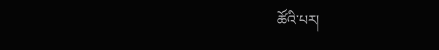ཚོའི་པར།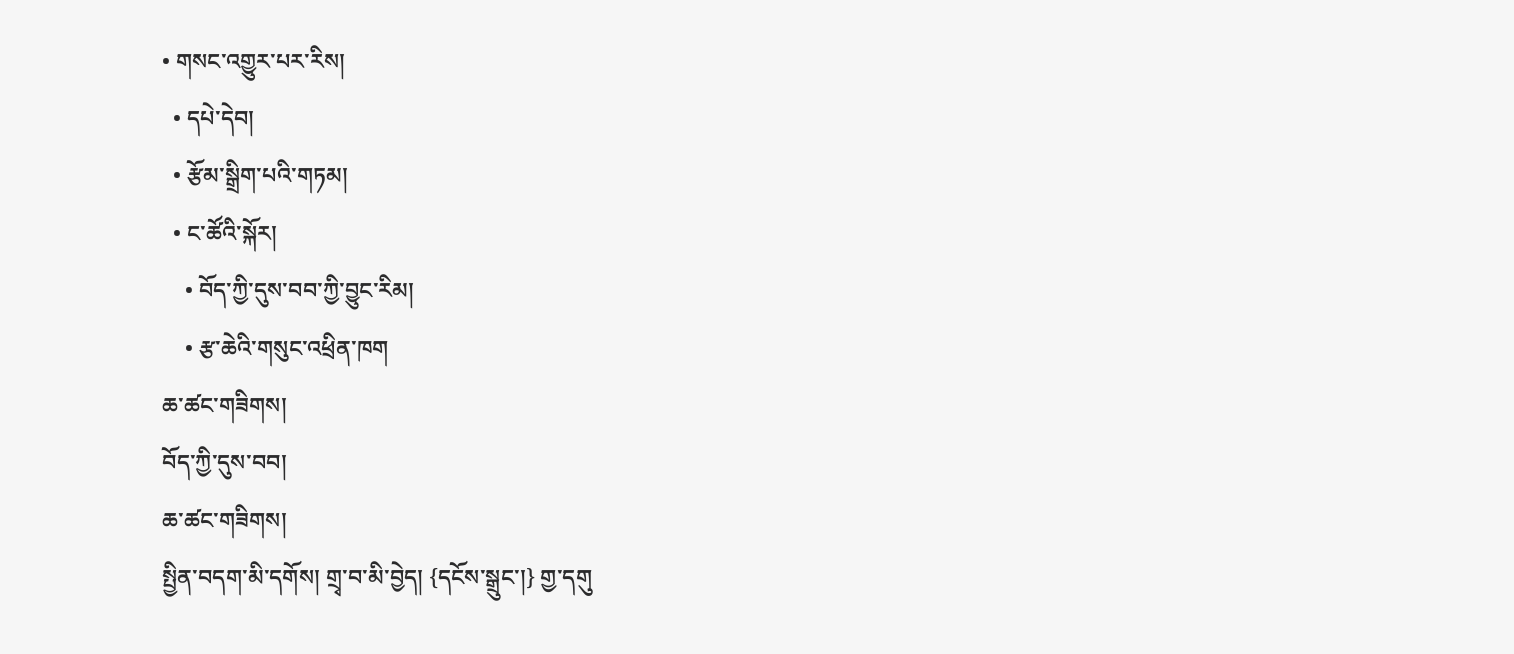• གསང་འགྱུར་པར་རིས།
  • དཔེ་དེབ།
  • རྩོམ་སྒྲིག་པའི་གཏམ།
  • ང་ཚོའི་སྐོར།
    • བོད་ཀྱི་དུས་བབ་ཀྱི་བྱུང་རིམ།
    • རྩ་ཆེའི་གསུང་འཕྲིན་ཁག
ཆ་ཚང་གཟིགས།
བོད་ཀྱི་དུས་བབ།
ཆ་ཚང་གཟིགས།
སྤྱིན་བདག་མི་དགོས། གྲྭ་བ་མི་བྱེད། {དངོས་སྒྲུང་།} གྱ་དགུ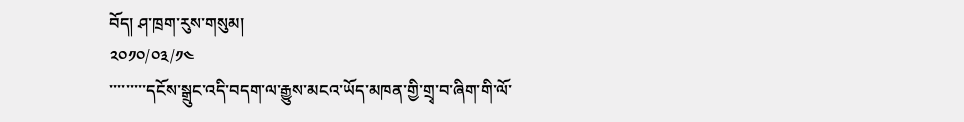བོད། ཤ་ཁྲག་རུས་གསུམ།
༢༠༡༠/༠༣/༡༤
་་་་་་་་་དངོས་སྒྲུང་འདི་བདག་ལ་རྒྱུས་མངའ་ཡོད་མཁན་གྱི་གྲྭ་བ་ཞིག་གི་ལོ་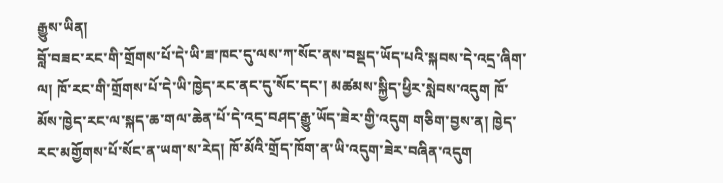རྒྱུས་ཡིན།
བློ་བཟང་རང་གི་གྲོགས་པོ་དེ་ཡི་ཟ་ཁང་དུ་ལས་ཀ་སོང་ནས་བསྡད་ཡོད་པའི་སྐབས་དེ་འདྲ་ཞིག་ལ། ཁོ་རང་གི་གྲོགས་པོ་དེ་ཡི་ཁྱེད་རང་ནང་དུ་སོང་དང་། མཚམས་སྐྱིད་ཕྱིར་སླེབས་འདུག ཁོ་མོས་ཁྱེད་རང་ལ་སྐད་ཆ་གལ་ཆེན་པོ་དེ་འདྲ་བཤད་རྒྱུ་ཡོད་ཟེར་གྱི་འདུག གཅིག་བྱས་ན། ཁྱེད་རང་མགྱོགས་པོ་སོང་ན་ཡག་ས་རེད། ཁོ་མོའི་གྲོད་ཁོག་ན་ཡི་འདུག་ཟེར་བཞིན་འདུག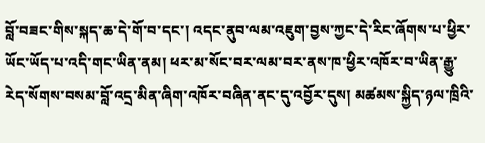བློ་བཟང་གིས་སྐད་ཆ་དེ་གོ་བ་དང་། འདང་ནུབ་ལམ་འཇུག་བྱས་ཀྱང་དེ་རིང་ཞོགས་པ་ཕྱིར་ཡོང་ཡོད་པ་འདི་གང་ཡིན་ནམ། ཕར་མ་སོང་བར་ལམ་བར་ནས་ཁ་ཕྱིར་འཁོར་བ་ཡིན་རྒྱུ་རེད་སོགས་བསམ་བློ་འདྲ་མིན་ཞིག་འཁོར་བཞིན་ནང་དུ་འབྱོར་དུས། མཚམས་སྐྱིད་ཉལ་ཁྲིའི་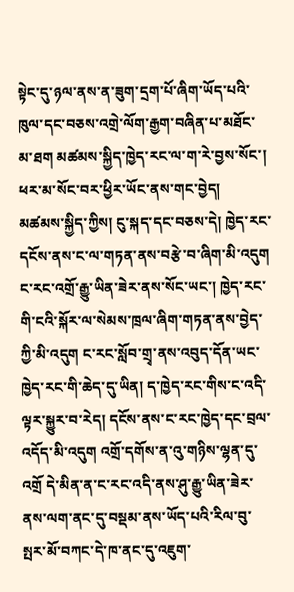སྟེང་དུ་ཉལ་ནས་ན་ཟུག་དྲག་པོ་ཞིག་ཡོད་པའི་ཁུལ་དང་བཅས་འགྲེ་ལོག་རྒྱག་བཞིན་པ་མཐོང་མ་ཐག མཚམས་སྐྱིད་ཁྱེད་རང་ལ་ག་རེ་བྱས་སོང་། ཕར་མ་སོང་བར་ཕྱིར་ཡོང་ནས་གང་བྱེད།
མཚམས་སྐྱིད་ཀྱིས། ངུ་སྐད་དང་བཅས་དེ། ཁྱེད་རང་དངོས་ནས་ང་ལ་གཏན་ནས་བརྩེ་བ་ཞིག་མི་འདུག ང་རང་འགྲོ་རྒྱུ་ཡིན་ཟེར་ནས་སོང་ཡང་། ཁྱེད་རང་གི་ངའི་སྐོར་ལ་སེམས་ཁྲལ་ཞིག་གཏན་ནས་བྱེད་ཀྱི་མི་འདུག ང་རང་སློབ་གྲྭ་ནས་འབུད་དོན་ཡང་ཁྱེད་རང་གི་ཆེད་དུ་ཡིན། ད་ཁྱེད་རང་གིས་ང་འདི་ལྟར་སྐྱུར་བ་རེད། དངོས་ནས་ང་རང་ཁྱེད་དང་བྲལ་འདོད་མི་འདུག འགྲོ་དགོས་ན་འུ་གཉིས་ལྷན་དུ་འགྲོ དེ་མིན་ན་ང་རང་འདི་ནས་ཤུ་རྒྱུ་ཡིན་ཟེར་ནས་ལག་ནང་དུ་བསྡམ་ནས་ཡོད་པའི་རིལ་བུ་སྤར་མོ་བཀང་དེ་ཁ་ནང་དུ་འཇུག་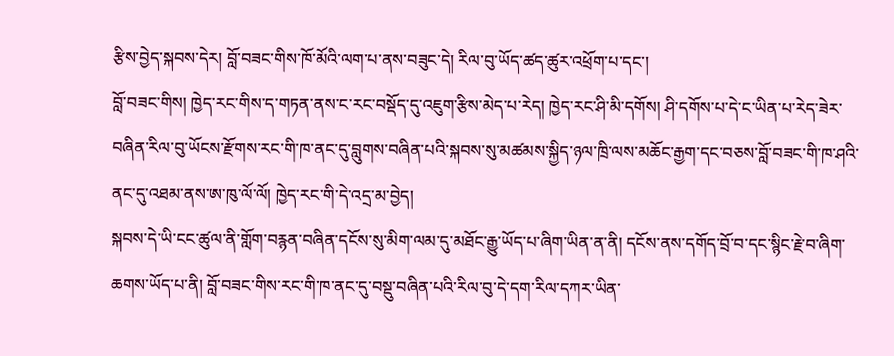རྩིས་བྱེད་སྐབས་དེར། བློ་བཟང་གིས་ཁོ་མོའི་ལག་པ་ནས་བཟུང་དེ། རིལ་བུ་ཡོད་ཚད་ཚུར་འཕྲོག་པ་དང་།
བློ་བཟང་གིས། ཁྱེད་རང་གིས་ད་གཏན་ནས་ང་རང་བསྡོད་དུ་འཇུག་རྩིས་མེད་པ་རེད། ཁྱེད་རང་ཤི་མི་དགོས། ཤི་དགོས་པ་དེ་ང་ཡིན་པ་རེད་ཟེར་བཞིན་རིལ་བུ་ཡོངས་རྫོགས་རང་གི་ཁ་ནང་དུ་བླུགས་བཞིན་པའི་སྐབས་སུ་མཚམས་སྐྱིད་ཉལ་ཁྲི་ལས་མཆོང་རྒྱག་དང་བཅས་བློ་བཟང་གི་ཁ་ཤའི་ནང་དུ་འཐམ་ནས་ཨ་ཁུ་ལོ་ལོ། ཁྱེད་རང་གི་དེ་འདྲ་མ་བྱེད།
སྐབས་དེ་ཡི་ངང་ཚུལ་ནི་གློག་བརྙན་བཞིན་དངོས་སུ་མིག་ལམ་དུ་མཐོང་རྒྱུ་ཡོད་པ་ཞིག་ཡིན་ན་ནི། དངོས་ནས་དགོད་བྲོ་བ་དང་སྙིང་རྗེ་བ་ཞིག་ཆགས་ཡོད་པ་ནི། བློ་བཟང་གིས་རང་གི་ཁ་ནང་དུ་བསྡུ་བཞིན་པའི་རིལ་བུ་དེ་དག་རིལ་དཀར་ཡིན་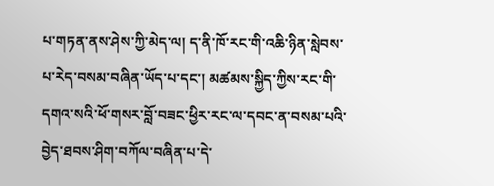པ་གཏན་ནས་ཤེས་ཀྱི་མེད་ལ། ད་ནི་ཁོ་རང་གི་འཆི་ཉིན་སླེབས་པ་རེད་བསམ་བཞིན་ཡོད་པ་དང་། མཚམས་སྐྱིད་ཀྱིས་རང་གི་དགའ་སའི་ཕོ་གསར་བློ་བཟང་ཕྱིར་རང་ལ་དབང་ན་བསམ་པའི་བྱེད་ཐབས་ཤིག་བཀོལ་བཞིན་པ་དེ་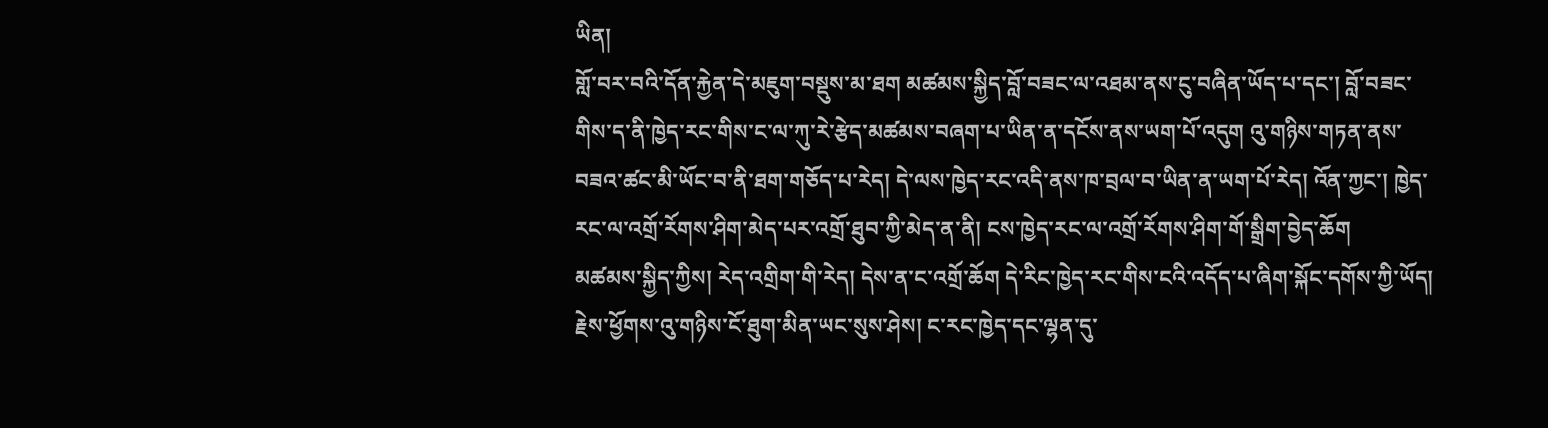ཡིན།
གློ་བར་བའི་དོན་རྐྱེན་དེ་མཇུག་བསྡུས་མ་ཐག མཚམས་སྐྱིད་བློ་བཟང་ལ་འཐམ་ནས་ངུ་བཞིན་ཡོད་པ་དང་། བློ་བཟང་གིས་ད་ནི་ཁྱེད་རང་གིས་ང་ལ་ཀུ་རེ་རྩེད་མཚམས་བཞག་པ་ཡིན་ན་དངོས་ནས་ཡག་པོ་འདུག འུ་གཉིས་གཏན་ནས་བཟའ་ཚང་མི་ཡོང་བ་ནི་ཐག་གཅོད་པ་རེད། དེ་ལས་ཁྱེད་རང་འདི་ནས་ཁ་བྲལ་བ་ཡིན་ན་ཡག་པོ་རེད། འོན་ཀྱང་། ཁྱེད་རང་ལ་འགྲོ་རོགས་ཤིག་མེད་པར་འགྲོ་ཐུབ་ཀྱི་མེད་ན་ནི། ངས་ཁྱེད་རང་ལ་འགྲོ་རོགས་ཤིག་གོ་སྒྲིག་བྱེད་ཆོག
མཚམས་སྐྱིད་ཀྱིས། རེད་འགྲིག་གི་རེད། དེས་ན་ང་འགྲོ་ཆོག དེ་རིང་ཁྱེད་རང་གིས་ངའི་འདོད་པ་ཞིག་སྐོང་དགོས་ཀྱི་ཡོད། རྗེས་ཕྱོགས་འུ་གཉིས་ངོ་ཐུག་མིན་ཡང་སུས་ཤེས། ང་རང་ཁྱེད་དང་ལྷན་དུ་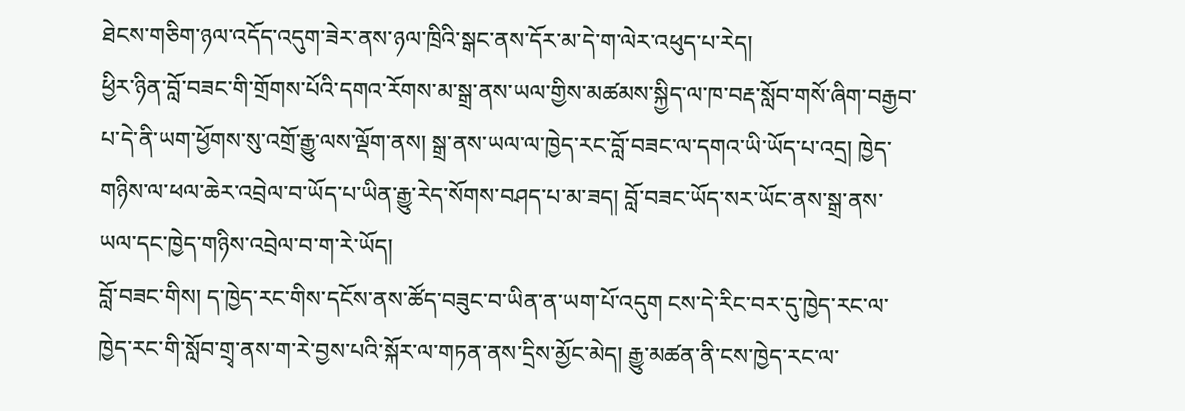ཐེངས་གཅིག་ཉལ་འདོད་འདུག་ཟེར་ནས་ཉལ་ཁྲིའི་སྒང་ནས་དོར་མ་དེ་ག་ལེར་འཕུད་པ་རེད།
ཕྱིར་ཉིན་བློ་བཟང་གི་གྲོགས་པོའི་དགའ་རོགས་མ་སྒྲ་ནས་ཡལ་གྱིས་མཚམས་སྐྱིད་ལ་ཁ་བརྡ་སློབ་གསོ་ཞིག་བརྒྱབ་པ་དེ་ནི་ཡག་ཕྱོགས་སུ་འགྲོ་རྒྱུ་ལས་ལྡོག་ནས། སྒྲ་ནས་ཡལ་ལ་ཁྱེད་རང་བློ་བཟང་ལ་དགའ་ཡི་ཡོད་པ་འདྲ། ཁྱེད་གཉིས་ལ་ཕལ་ཆེར་འབྲེལ་བ་ཡོད་པ་ཡིན་རྒྱུ་རེད་སོགས་བཤད་པ་མ་ཟད། བློ་བཟང་ཡོད་སར་ཡོང་ནས་སྒྲ་ནས་ཡལ་དང་ཁྱེད་གཉིས་འབྲེལ་བ་ག་རེ་ཡོད།
བློ་བཟང་གིས། ད་ཁྱེད་རང་གིས་དངོས་ནས་ཚོད་བཟུང་བ་ཡིན་ན་ཡག་པོ་འདུག ངས་དེ་རིང་བར་དུ་ཁྱེད་རང་ལ་ཁྱེད་རང་གི་སློབ་གྲྭ་ནས་ག་རེ་བྱས་པའི་སྐོར་ལ་གཏན་ནས་དྲིས་མྱོང་མེད། རྒྱུ་མཚན་ནི་ངས་ཁྱེད་རང་ལ་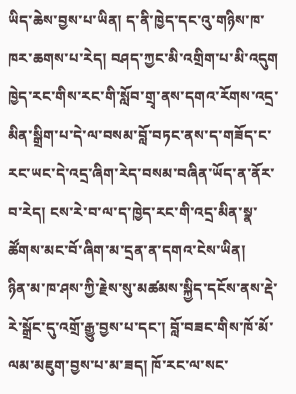ཡིད་ཆེས་བྱས་པ་ཡིན། ད་ནི་ཁྱེད་དང་འུ་གཉིས་ཁ་ཁར་ཆགས་པ་རེད། བཤད་ཀྱང་མི་འགྲིག་པ་མི་འདུག ཁྱེད་རང་གིས་རང་གི་སློབ་གྲྭ་ནས་དགའ་རོགས་འདྲ་མིན་སྒྲིག་པ་དེ་ལ་བསམ་བློ་བཏང་ནས་ད་གཟོད་ང་རང་ཡང་དེ་འདྲ་ཞིག་རེད་བསམ་བཞིན་ཡོད་ན་ནོར་བ་རེད། ངས་རེ་བ་ལ་ད་ཁྱེད་རང་གི་འདྲ་མིན་སྣ་ཚོགས་མང་བོ་ཞིག་མ་དྲན་ན་དགའ་ངེས་ཡིན།
ཉིན་མ་ཁ་ཤས་ཀྱི་རྗེས་སུ་མཚམས་སྐྱིད་དངོས་ནས་རྡེ་རེ་སྒྲོང་དུ་འགྲོ་རྒྱུ་བྱས་པ་དང་། བློ་བཟང་གིས་ཁོ་མོ་ལམ་མཇུག་བྱས་པ་མ་ཟད། ཁོ་རང་ལ་སང་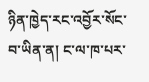ཉིན་ཁྱེད་རང་འབྱོར་སོང་བ་ཡིན་ན། ང་ལ་ཁ་པར་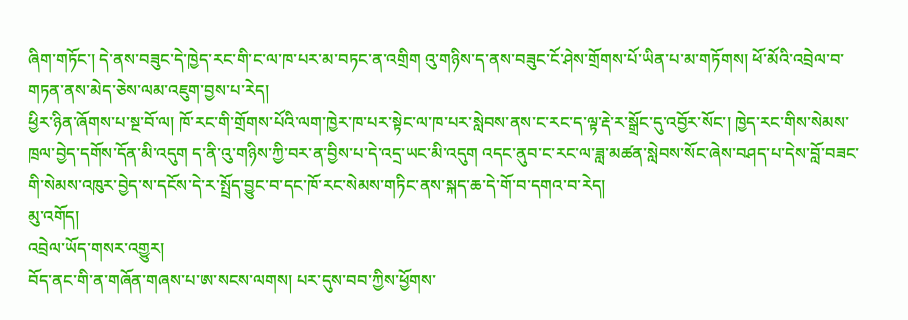ཞིག་གཏོང་། དེ་ནས་བཟུང་དེ་ཁྱེད་རང་གི་ང་ལ་ཁ་པར་མ་བཏང་ན་འགྲིག འུ་གཉིས་ད་ནས་བཟུང་ངོ་ཤེས་གྲོགས་པོ་ཡིན་པ་མ་གཏོགས། ཕོ་མོའི་འབྲེལ་བ་གཏན་ནས་མེད་ཅེས་ལམ་འཇུག་བྱས་པ་རེད།
ཕྱིར་ཉིན་ཞོགས་པ་སྔ་བོ་ལ། ཁོ་རང་གི་གྲོགས་པོའི་ལག་ཁྱེར་ཁ་པར་སྟེང་ལ་ཁ་པར་སླེབས་ནས་ང་རང་ད་ལྟ་རྡེ་ར་སྒྲོང་དུ་འབྱོར་སོང་། ཁྱེད་རང་གིས་སེམས་ཁྲལ་བྱེད་དགོས་དོན་མི་འདུག ད་ནི་འུ་གཉིས་ཀྱི་བར་ན་བྱིས་པ་དེ་འདྲ་ཡང་མི་འདུག འདང་ནུབ་ང་རང་ལ་ཟླ་མཚན་སླེབས་སོང་ཞེས་བཤད་པ་དེས་བློ་བཟང་གི་སེམས་འཁུར་བྱེད་ས་དངོས་དེ་ར་སྤྲོད་བྱུང་བ་དང་ཁོ་རང་སེམས་གཏིང་ནས་སྐད་ཆ་དེ་གོ་བ་དགའ་བ་རེད།
མུ་འགོད།
འབྲེལ་ཡོད་གསར་འགྱུར།
བོད་ནང་གི་ན་གཞོན་གཞས་པ་ཨ་སངས་ལགས། པར་དུས་བབ་ཀྱིས་ཕྱོགས་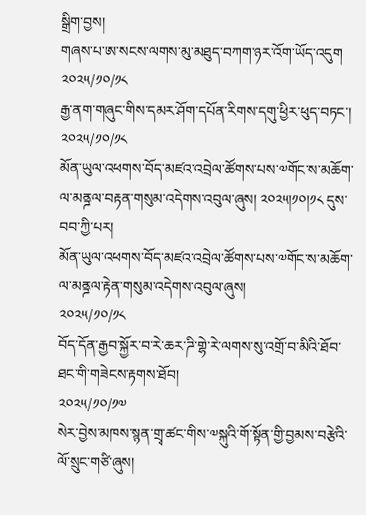སྒྲིག་བྱས།
གཞས་པ་ཨ་སངས་ལགས་མུ་མཐུད་བཀག་ཉར་འོག་ཡོད་འདུག
༢༠༢༥/༡༠/༡༨
རྒྱ་ནག་གཞུང་གིས་དམར་ཤོག་དཔོན་རིགས་དགུ་ཕྱིར་ཕུད་བཏང་།
༢༠༢༥/༡༠/༡༨
མོན་ཡུལ་འཕགས་བོད་མཛའ་འབྲེལ་ཚོགས་པས་༧གོང་ས་མཆོག་ལ་མནྜལ་བརྟན་གསུམ་འདེགས་འབུལ་ཞུས། ༢༠༢༥།༡༠།༡༨ དུས་བབ་ཀྱི་པར།
མོན་ཡུལ་འཕགས་བོད་མཛའ་འབྲེལ་ཚོགས་པས་༧གོང་ས་མཆོག་ལ་མནྜལ་རྟེན་གསུམ་འདེགས་འབུལ་ཞུས།
༢༠༢༥/༡༠/༡༨
བོད་དོན་རྒྱབ་སྐྱོར་བ་རེ་ཆར་ཌི་གྷེ་རེ་ལགས་སུ་འགྲོ་བ་མིའི་ཐོབ་ཐང་གི་གཟེངས་རྟགས་ཐོབ།
༢༠༢༥/༡༠/༡༧
སེར་བྱེས་མཁས་སྙན་གྲྭ་ཚང་གིས་༧སྐུའི་གོ་སྟོན་གྱི་བྱམས་བརྩེའི་ལོ་སྲུང་གཙི་ཞུས།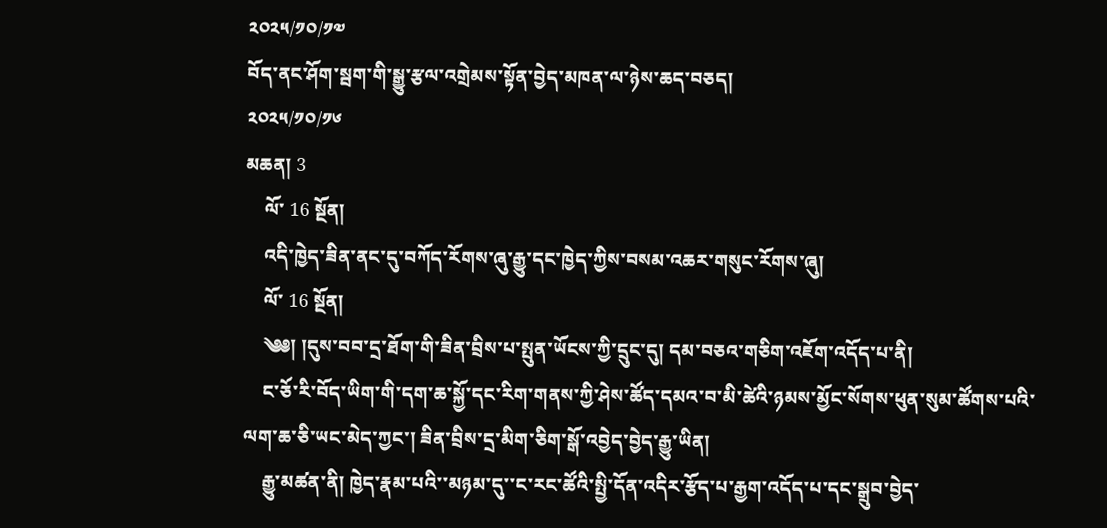༢༠༢༥/༡༠/༡༧
བོད་ནང་ཤོག་སྦག་གི་སྒྱུ་རྩལ་འགྲེམས་སྟོན་བྱེད་མཁན་ལ་ཉེས་ཆད་བཅད།
༢༠༢༥/༡༠/༡༦
མཆན། 3
    ལོ་ 16 སྔོན།
    འདི་ཁྱེད་ཟིན་ནང་དུ་བཀོད་རོགས་ཞུ་རྒྱུ་དང་ཁྱེད་ཀྱིས་བསམ་འཆར་གསུང་རོགས་ཞུ།
    ལོ་ 16 སྔོན།
    ༄༅། །དུས་བབ་དྲ་ཐོག་གི་ཟིན་བྲིས་པ་སྤུན་ཡོངས་ཀྱི་དྲུང་དུ། དམ་བཅའ་གཅིག་འཇོག་འདོད་པ་ནི།
    ང་ཅོ་རི་བོད་ཡིག་གི་དག་ཆ་སྐྱོ་དང་རིག་གནས་ཀྱི་ཤེས་ཚོད་དམའ་བ་མི་ཚེའི་ཉམས་མྱོང་སོགས་ཕུན་སུམ་ཚོགས་པའི་ལག་ཆ་ཅི་ཡང་མེད་ཀྱང་། ཟིན་བྲིས་དྲ་མིག་ཅིག་སྒོ་འབྱེད་བྱེད་རྒྱུ་ཡིན།
    རྒྱུ་མཚན་ནི། ཁྱེད་རྣམ་པའི་་མཉམ་དུ་་ང་རང་ཚོའི་སྤྱི་དོན་འདིར་རྩོད་པ་རྒྱག་འདོད་པ་དང་སྒྲུབ་བྱེད་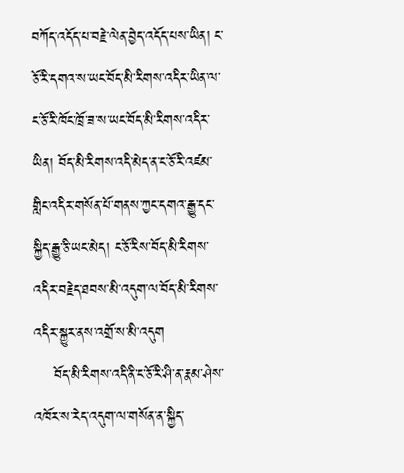བཀོད་འདོད་པ་བརྗེ་ལེན་བྱེད་འདོད་པས་ཡིན། ང་ཅོ་རི་དགའ་ས་ཡང་བོད་མི་རིགས་འདིར་ཡིན་ལ་ང་ཅོ་རི་ཁོང་ཁྲོ་ཟ་ས་ཡང་བོད་མི་རིགས་འདིར་ཡིན། བོད་མི་རིགས་འདི་མེད་ན་ང་ཅོ་རི་འཛམ་གླིང་འདིར་གསོན་པོ་གནས་ཀྱང་དགའ་རྒྱུ་དང་སྐྱིད་རྒྱུ་ཅི་ཡང་མེད། ང་ཅོ་རིས་བོད་མི་རིགས་འདིར་བརྗེད་ཐབས་མི་འདུག་ལ་བོད་མི་རིགས་འདིར་སྐྱུར་ནས་འགྲོ་ས་མི་འདུག
    བོད་མི་རིགས་འདི་ནི་ང་ཅོ་རི་ཤི་ན་རྣམ་ཤེས་འཁོར་ས་རེད་འདུག་ལ་གསོན་ན་སྐྱིད་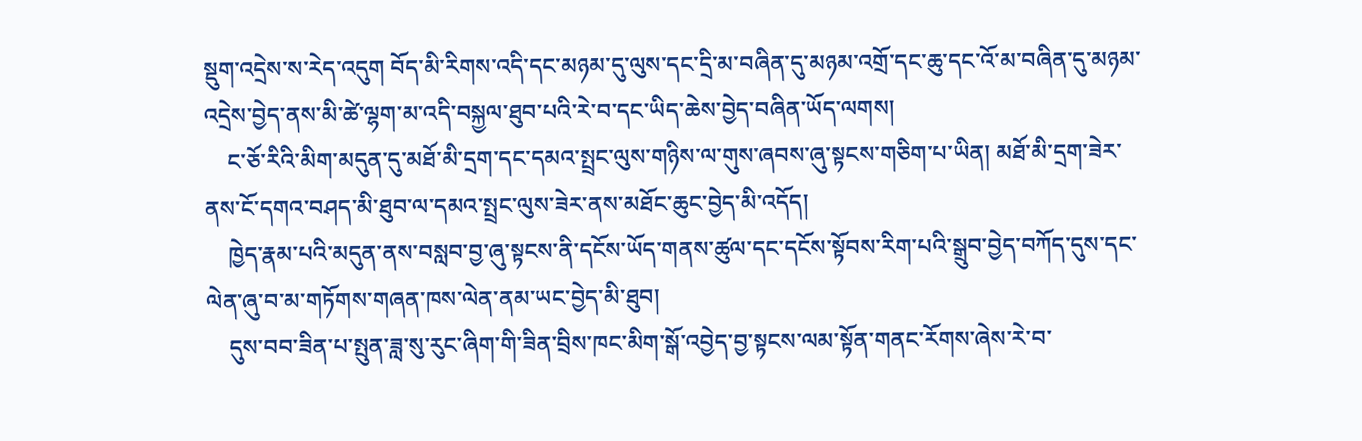སྡུག་འདྲེས་ས་རེད་འདུག བོད་མི་རིགས་འདི་དང་མཉམ་དུ་ལུས་དང་དྲི་མ་བཞིན་དུ་མཉམ་འགྲོ་དང་ཆུ་དང་འོ་མ་བཞིན་དུ་མཉམ་འདྲེས་བྱེད་ནས་མི་ཚེ་ལྷག་མ་འདི་བསྐྱལ་ཐུབ་པའི་རེ་བ་དང་ཡིད་ཆེས་བྱེད་བཞིན་ཡོད་ལགས།
    ང་ཅོ་རིའི་མིག་མདུན་དུ་མཐོ་མི་དྲག་དང་དམའ་སྤྲང་ལུས་གཉིས་ལ་གུས་ཞབས་ཞུ་སྟངས་གཅིག་པ་ཡིན། མཐོ་མི་དྲག་ཟེར་ནས་ངོ་དགའ་བཤད་མི་ཐུབ་ལ་དམའ་སྤྲང་ལུས་ཟེར་ནས་མཐོང་ཆུང་བྱེད་མི་འདོད།
    ཁྱེད་རྣམ་པའི་མདུན་ནས་བསླབ་བྱ་ཞུ་སྟངས་ནི་དངོས་ཡོད་གནས་ཚུལ་དང་དངོས་སྟོབས་རིག་པའི་སྒྲུབ་བྱེད་བཀོད་དུས་དང་ལེན་ཞུ་བ་མ་གཏོགས་གཞན་ཁས་ལེན་ནམ་ཡང་བྱེད་མི་ཐུབ།
    དུས་བབ་ཟིན་པ་སྤུན་ཟླ་སུ་རུང་ཞིག་གི་ཟིན་བྲིས་ཁང་མིག་སྒོ་འབྱེད་བྱ་སྟངས་ལམ་སྟོན་གནང་རོགས་ཞེས་རེ་བ་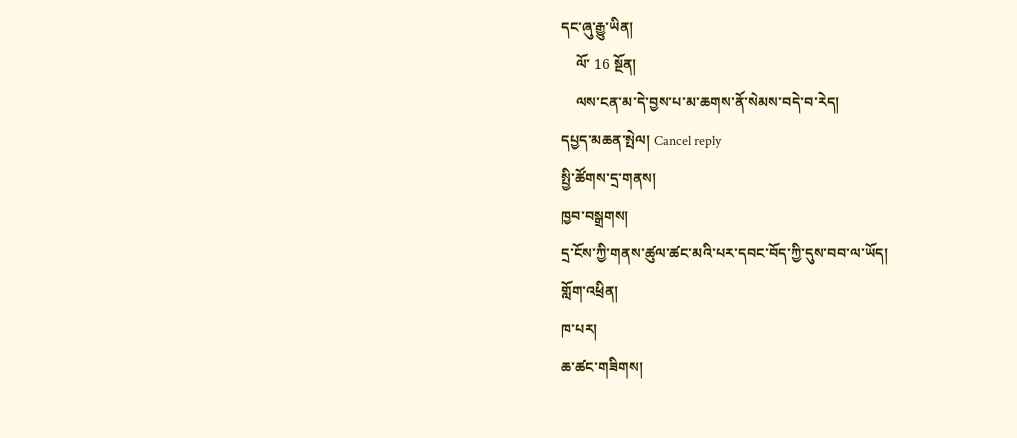དང་ཞུ་རྒྱུ་ཡིན།
    ལོ་ 16 སྔོན།
    ལས་ངན་མ་དེ་བྱས་པ་མ་ཆགས་ནོ་སེམས་བདེ་བ་རེད།
དཔྱད་མཆན་སྤེལ། Cancel reply
སྤྱི་ཚོགས་དྲ་གནས།
ཁྱབ་བསྒྲགས།
དྲ་ངོས་ཀྱི་གནས་ཚུལ་ཚང་མའི་པར་དབང་བོད་ཀྱི་དུས་བབ་ལ་ཡོད།
གློག་འཕྲིན།
ཁ་པར།
ཆ་ཚང་གཟིགས།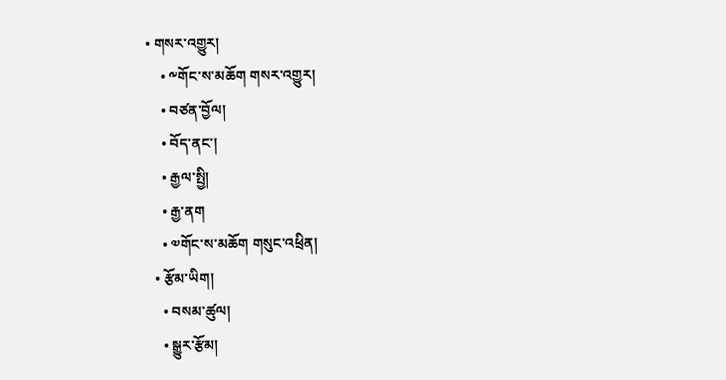• གསར་འགྱུར།
    • ༸གོང་ས་མཆོག གསར་འགྱུར།
    • བཙན་བྱོལ།
    • བོད་ནང་།
    • རྒྱལ་སྤྱི།
    • རྒྱ་ནག
    • ༧གོང་ས་མཆོག གསུང་འཕྲིན།
  • རྩོམ་ཡིག།
    • བསམ་ཚུལ།
    • སྒྱུར་རྩོམ།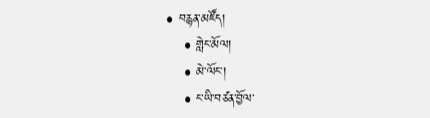• བརྙན་མཛོད།
    • གླེང་མོལ།
    • མེ་ལོང་།
    • ང་ཡི་བཙན་བྱོལ་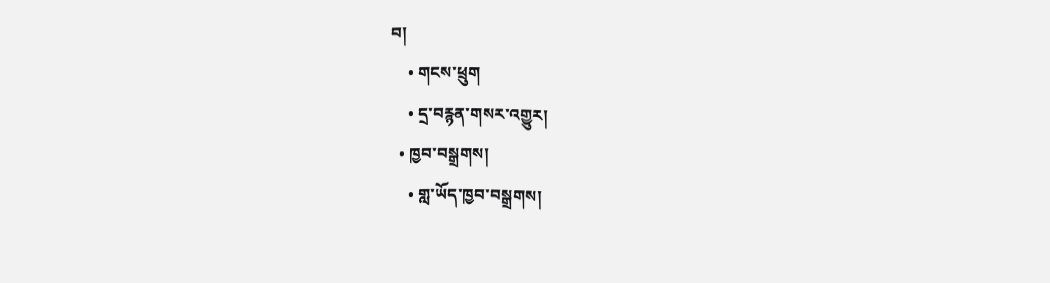བ།
    • གངས་ཕྲུག
    • དྲ་བརྙན་གསར་འགྱུར།
  • ཁྱབ་བསྒྲགས།
    • གླ་ཡོད་ཁྱབ་བསྒྲགས།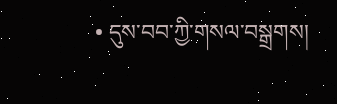• དུས་བབ་ཀྱི་གསལ་བསྒྲགས།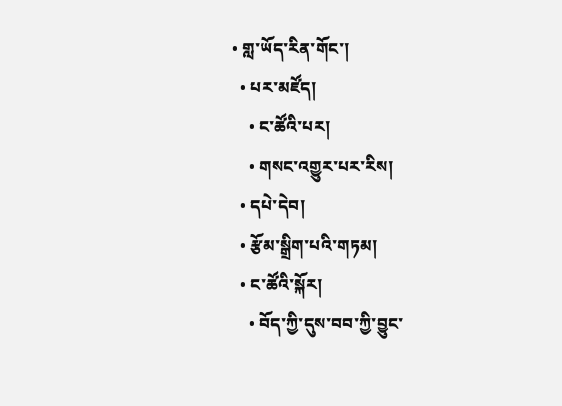• གླ་ཡོད་རིན་གོང་།
  • པར་མཛོད།
    • ང་ཚོའི་པར།
    • གསང་འགྱུར་པར་རིས།
  • དཔེ་དེབ།
  • རྩོམ་སྒྲིག་པའི་གཏམ།
  • ང་ཚོའི་སྐོར།
    • བོད་ཀྱི་དུས་བབ་ཀྱི་བྱུང་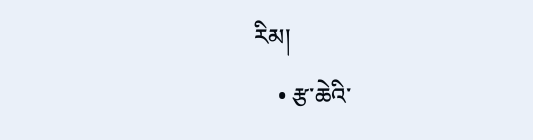རིམ།
    • རྩ་ཆེའི་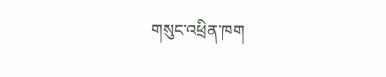གསུང་འཕྲིན་ཁག